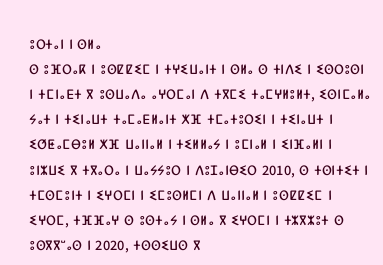ⵓⵔⵜⴰⵏ ⵏ ⵙⵍⴰ
ⵙ ⵓⴼⵔⴰⴽ ⵏ ⵓⵙⵇⵇⵉⵎ ⵏ ⵜⵖⵉⵡⴰⵏⵜ ⵏ ⵙⵍⴰ ⵙ ⵜⵏⴷⵉ ⵏ ⵉⵙⵔⵓⵙⵏ ⵏ ⵜⵎⵏⴰⴹⵜ ⴳ ⵓⵙⵡⴰⴷⴰ ⴰⵖⵔⵎⴰⵏ ⴷ ⵜⴳⵎⵉ ⵜⴰⵎⵖⵍⵓⵍⵜ, ⵉⵙⵏⵎⴰⵍⴰ ⵢⴰⵜ ⵏ ⵜⵉⵏⴰⵡⵜ ⵜⴰⵎⴰⴹⵍⴰⵏⵜ ⵅⴼ ⵜⵎⴰⵜⵓⵔⵉⵏ ⵏ ⵜⵉⵏⴰⵡⵜ ⵏ ⵉⵚⵟⴰⵎⴱⵓⵍ ⵅⴼ ⵡⴰⵏⵏⴰⵍ ⵏ ⵜⵉⵍⵍⴰⵢ ⵏ ⵓⵎⵏⴰⵍ ⵏ ⵉⵏⴼⴰⵍⵏ ⵏ ⵓⵏⵣⵡⵉ ⴳ ⵜⴳⴰⵔⴰ ⵏ ⵡⴰⵢⵢⵓⵔ ⵏ ⴷⵓⵊⴰⵏⴱⵉⵔ 2010, ⵙ ⵜⵙⵏⵜⵉⵜ ⵏ ⵜⵎⵙⵎⵓⵏⵜ ⵏ ⵉⵖⵔⵎⵏ ⵏ ⵉⵎⵓⵙⵍⵎⵏ ⴷ ⵡⴰⵏⵏⴰⵍ ⵏ ⵓⵙⵇⵇⵉⵎ ⵏ ⵉⵖⵔⵎ, ⵜⴼⴼⴰⵖ ⵙ ⵓⵙⵜⴰⵢ ⵏ ⵙⵍⴰ ⴳ ⵉⵖⵔⵎⵏ ⵏ ⵜⵣⴳⵣⵓⵜ ⵙ ⵓⵙⴳⴳⵯⴰⵙ ⵏ 2020, ⵜⵙⵙⵉⵡⵙ ⴳ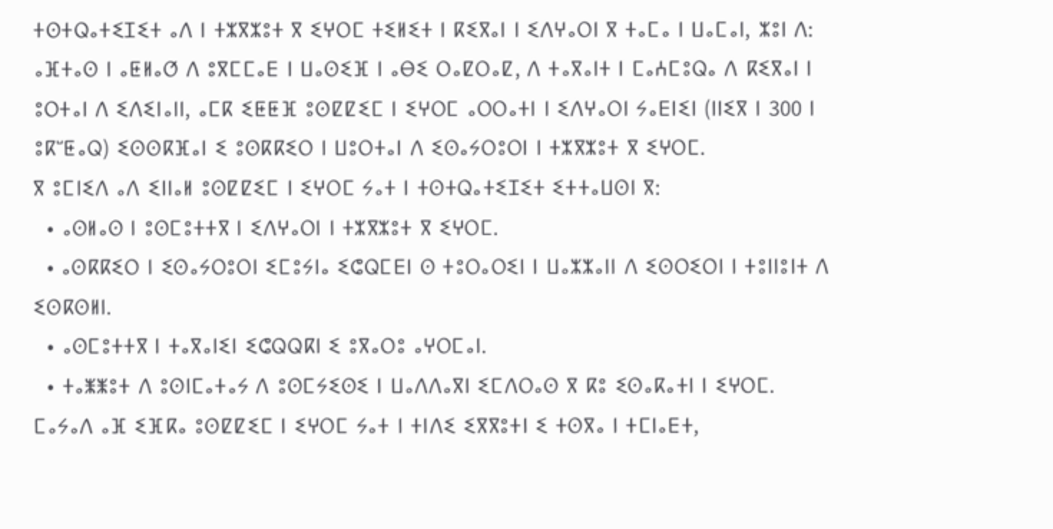ⵜⵙⵜⵕⴰⵜⵉⵊⵉⵜ ⴰⴷ ⵏ ⵜⵣⴳⵣⵓⵜ ⴳ ⵉⵖⵔⵎ ⵜⵉⵍⵉⵜ ⵏ ⴽⵉⴳⴰⵏ ⵏ ⵉⴷⵖⴰⵔⵏ ⴳ ⵜⴰⵎⴰ ⵏ ⵡⴰⵎⴰⵏ, ⵣⵓⵏ ⴷ: ⴰⴼⵜⴰⵙ ⵏ ⴰⵟⵍⴰⵚ ⴷ ⵓⴳⵎⵎⴰⴹ ⵏ ⵡⴰⵙⵉⴼ ⵏ ⴰⴱⵉ ⵔⴰⵇⵔⴰⵇ, ⴷ ⵜⴰⴳⴰⵏⵜ ⵏ ⵎⴰⵄⵎⵓⵕⴰ ⴷ ⴽⵉⴳⴰⵏ ⵏ ⵓⵔⵜⴰⵏ ⴷ ⵉⴷⵉⵏⴰⵏⵏ, ⴰⵎⴽ ⵉⵟⵟⴼ ⵓⵙⵇⵇⵉⵎ ⵏ ⵉⵖⵔⵎ ⴰⵔⵔⴰⵜⵏ ⵏ ⵉⴷⵖⴰⵔⵏ ⵢⴰⴹⵏⵉⵏ (ⵏⵏⵉⴳ ⵏ 300 ⵏ ⵓⴽⵯⵟⴰⵕ) ⵉⵙⵙⴽⴼⴰⵏ ⵉ ⵓⵙⴽⴽⵉⵔ ⵏ ⵡⵓⵔⵜⴰⵏ ⴷ ⵉⵙⴰⵢⵔⵓⵔⵏ ⵏ ⵜⵣⴳⵣⵓⵜ ⴳ ⵉⵖⵔⵎ.
ⴳ ⵓⵎⵏⵉⴷ ⴰⴷ ⵉⵏⵏⴰⵍ ⵓⵙⵇⵇⵉⵎ ⵏ ⵉⵖⵔⵎ ⵢⴰⵜ ⵏ ⵜⵙⵜⵕⴰⵜⵉⵊⵉⵜ ⵉⵜⵜⴰⵡⵙⵏ ⴳ:
  • ⴰⵙⵍⴰⵙ ⵏ ⵓⵙⵎⵓⵜⵜⴳ ⵏ ⵉⴷⵖⴰⵔⵏ ⵏ ⵜⵣⴳⵣⵓⵜ ⴳ ⵉⵖⵔⵎ.
  • ⴰⵙⴽⴽⵉⵔ ⵏ ⵉⵙⴰⵢⵔⵓⵔⵏ ⵉⵎⵓⵢⵏⴰ ⵉⵛⵕⵎⴹⵏ ⵙ ⵜⵓⵔⴰⵔⵉⵏ ⵏ ⵡⴰⵣⵣⴰⵏⵏ ⴷ ⵉⵙⵔⵉⵔⵏ ⵏ ⵜⵓⵏⵏⵓⵏⵜ ⴷ ⵉⵙⴽⵙⵍⵏ.
  • ⴰⵙⵎⵓⵜⵜⴳ ⵏ ⵜⴰⴳⴰⵏⵉⵏ ⵉⵛⵕⵕⴽⵏ ⵉ ⵓⴳⴰⵔⵓ ⴰⵖⵔⵎⴰⵏ.
  • ⵜⴰⵥⵥⵓⵜ ⴷ ⵓⵙⵏⵎⴰⵜⴰⵢ ⴷ ⵓⵙⵎⵢⵉⵙⵉ ⵏ ⵡⴰⴷⴷⴰⴳⵏ ⵉⵎⴷⵔⴰⵙ ⴳ ⴽⵓ ⵉⵙⴰⴽⴰⵜⵏ ⵏ ⵉⵖⵔⵎ.
ⵎⴰⵢⴰⴷ ⴰⴼ ⵉⴼⴽⴰ ⵓⵙⵇⵇⵉⵎ ⵏ ⵉⵖⵔⵎ ⵢⴰⵜ ⵏ ⵜⵏⴷⵉ ⵉⴳⴳⵓⵜⵏ ⵉ ⵜⵙⴳⴰ ⵏ ⵜⵎⵏⴰⴹⵜ,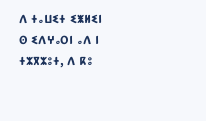ⴷ ⵜⴰⵡⵉⵜ ⵉⵥⵍⵉⵏ ⵙ ⵉⴷⵖⴰⵔⵏ ⴰⴷ ⵏ ⵜⵣⴳⵣⵓⵜ, ⴷ ⴽⵓ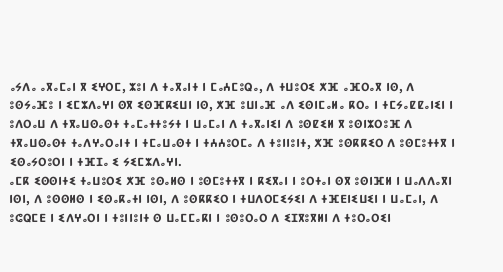ⴰⵢⴷⴰ ⴰⴳⴰⵎⴰⵏ ⴳ ⵉⵖⵔⵎ, ⵣⵓⵏ ⴷ ⵜⴰⴳⴰⵏⵜ ⵏ ⵎⴰⵄⵎⵓⵕⴰ, ⴷ ⵜⵡⵓⵔⵉ ⵅⴼ ⴰⴼⵔⴰⴳ ⵏⵙ, ⴷ ⵓⵙⵢⴰⴼⵓ ⵏ ⵉⵎⵣⴷⴰⵖⵏ ⵙⴳ ⵉⵙⴼⴽⵉⵡⵏ ⵏⵙ, ⵅⴼ ⵓⵡⵏⴰⴼ ⴰⴷ ⵉⵙⵏⵎⴰⵍⴰ ⴽⵔⴰ ⵏ ⵜⵎⵢⴰⵇⵇⴰⵏⵉⵏ ⵏ ⵓⴷⵔⴰⵡ ⴷ ⵜⴳⴰⵡⵙⴰⵙⵜ ⵜⴰⵎⴰⵜⵜⵓⵢⵜ ⵏ ⵡⴰⵎⴰⵏ ⴷ ⵜⴰⴳⴰⵏⵉⵏ ⴷ ⵓⵙⵇⵉⵍ ⴳ ⵓⵙⵏⵣⵔⵓⴼ ⴷ ⵜⴳⴰⵡⵙⴰⵙⵜ ⵜⴰⴷⵖⴰⵔⴰⵏⵜ ⵏ ⵜⵎⴰⵡⴰⵙⵜ ⵏ ⵜⵄⵄⵓⵔⵎⴰ ⴷ ⵜⵓⵏⵏⵓⵏⵜ, ⵅⴼ ⵓⵙⴽⴽⵉⵔ ⴷ ⵓⵙⵎⵓⵜⵜⴳ ⵏ ⵉⵙⴰⵢⵔⵓⵔⵏ ⵏ ⵜⴼⵊⴰ ⵉ ⵢⵉⵎⵣⴷⴰⵖⵏ.
ⴰⵎⴽ ⵉⵙⵙⵏⵜⵉ ⵜⴰⵡⵓⵔⵉ ⵅⴼ ⵓⵙⴰⵍⵙ ⵏ ⵓⵙⵎⵓⵜⵜⴳ ⵏ ⴽⵉⴳⴰⵏ ⵏ ⵓⵔⵜⴰⵏ ⵙⴳ ⵓⵙⵏⴼⵍ ⵏ ⵡⴰⴷⴷⴰⴳⵏ ⵏⵙⵏ, ⴷ ⵓⵙⵙⵍⵙ ⵏ ⵉⵙⴰⴽⴰⵜⵏ ⵏⵙⵏ, ⴷ ⵓⵙⴽⴽⵉⵔ ⵏ ⵜⵡⴷⵔⵎⵉⵢⵉⵏ ⴷ ⵜⴼⴹⵏⵉⵡⵉⵏ ⵏ ⵡⴰⵎⴰⵏ, ⴷ ⵓⵛⵕⵎⴹ ⵏ ⵉⴷⵖⴰⵔⵏ ⵏ ⵜⵓⵏⵏⵓⵏⵜ ⵙ ⵡⴰⵎⵎⴰⴽⵏ ⵏ ⵓⵙⵓⵔⴰⵔ ⴷ ⵉⵊⴳⵓⴳⵍⵏ ⴷ ⵜⵓⵔⴰⵔⵉⵏ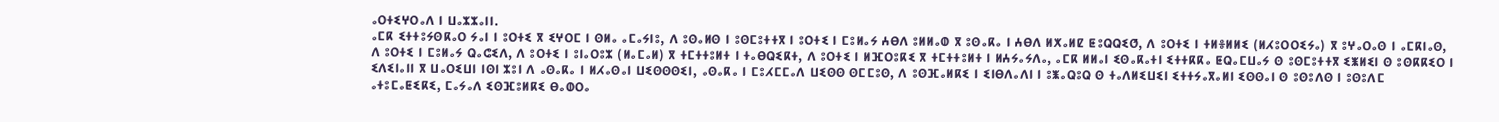ⴰⵔⵜⵉⵖⵔⴰⴷ ⵏ ⵡⴰⵣⵣⴰⵏⵏ.
ⴰⵎⴽ ⵉⵜⵜⵓⵢⵙⴽⴰⵔ ⵢⴰⵏ ⵏ ⵓⵔⵜⵉ ⴳ ⵉⵖⵔⵎ ⵏ ⵙⵍⴰ ⴰⵎⴰⵢⵏⵓ, ⴷ ⵓⵙⴰⵍⵙ ⵏ ⵓⵙⵎⵓⵜⵜⴳ ⵏ ⵓⵔⵜⵉ ⵏ ⵎⵓⵍⴰⵢ ⵄⴱⴷ ⵓⵍⵍⴰⵀ ⴳ ⵓⵙⴰⴽⴰ ⵏ ⵄⴱⴷ ⵍⵅⴰⵍⵇ ⵟⵓⵕⵕⵉⵚ, ⴷ ⵓⵔⵜⵉ ⵏ ⵜⵍⴻⵍⵍⵉ (ⵍⵃⵓⵔⵔⵉⵢⴰ) ⴳ ⵓⵖⴰⵔⴰⵙ ⵏ ⴰⵎⴽⵏⴰⵙ, ⴷ ⵓⵔⵜⵉ ⵏ ⵎⵓⵍⴰⵢ ⵕⴰⵛⵉⴷ, ⴷ ⵓⵔⵜⵉ ⵏ ⵓⵏⴰⵔⵓⵣ (ⵍⴰⵎⴰⵍ) ⴳ ⵜⵎⵜⵜⵓⵍⵜ ⵏ ⵜⴰⴱⵕⵉⴽⵜ, ⴷ ⵓⵔⵜⵉ ⵏ ⵍⴼⵔⵓⴽⵉ ⴳ ⵜⵎⵜⵜⵓⵍⵜ ⵏ ⵍⵄⵢⴰⵢⴷⴰ, ⴰⵎⴽ ⵍⵍⴰⵏ ⵉⵙⴰⴽⴰⵜⵏ ⵉⵜⵜⴽⴽⴰ ⵟⵕⴰⵎⵡⴰⵢ ⵙ ⵓⵙⵎⵓⵜⵜⴳ ⵉⵥⵍⵉⵏ ⵙ ⵓⵙⴽⴽⵉⵔ ⵏ ⵉⴷⵉⵏⴰⵏⵏ ⴳ ⵡⴰⵔⵉⵡⵏ ⵏⵙⵏ ⵣⵓⵏ ⴷ ⴰⵙⴰⴽⴰ ⵏ ⵍⵃⴰⵙⴰⵏ ⵡⵉⵙⵙⵙⵉⵏ, ⴰⵙⴰⴽⴰ ⵏ ⵎⵓⵃⵎⵎⴰⴷ ⵡⵉⵙⵙ ⵙⵎⵎⵓⵙ, ⴷ ⵓⵙⴼⴰⵍⴽⵉ ⵏ ⵉⵏⴱⴷⴰⴷⵏ ⵏ ⵓⵥⴰⵕⵓⵕ ⵙ ⵜⴰⴷⵍⵉⵡⵉⵏ ⵉⵜⵜⵢⴰⴳⴰⵍⵏ ⵉⵙⵙⴰⵏ ⵙ ⵓⵙⵓⴷⵙ ⵏ ⵓⵙⵓⴷⵎ ⴰⵜⵓⵎⴰⵟⵉⴽⵉ, ⵎⴰⵢⴰⴷ ⵉⵙⴼⵓⵍⴽⵉ ⴱⴰⵀⵔⴰ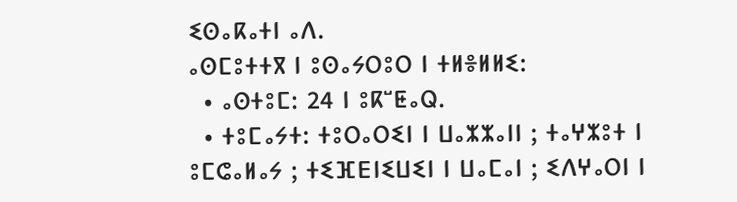ⵉⵙⴰⴽⴰⵜⵏ ⴰⴷ.
ⴰⵙⵎⵓⵜⵜⴳ ⵏ ⵓⵙⴰⵢⵔⵓⵔ ⵏ ⵜⵍⴻⵍⵍⵉ:
  • ⴰⵙⵜⵓⵎ: 24 ⵏ ⵓⴽⵯⵟⴰⵕ.
  • ⵜⵓⵎⴰⵢⵜ: ⵜⵓⵔⴰⵔⵉⵏ ⵏ ⵡⴰⵣⵣⴰⵏⵏ ; ⵜⴰⵖⵣⵓⵜ ⵏ ⵓⵎⵛⴰⵍⴰⵢ ; ⵜⵉⴼⴹⵏⵉⵡⵉⵏ ⵏ ⵡⴰⵎⴰⵏ ; ⵉⴷⵖⴰⵔⵏ ⵏ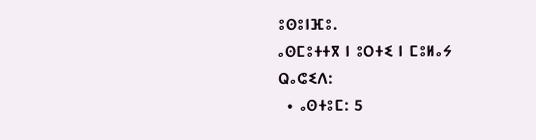ⵓⵙⵓⵏⴼⵓ.
ⴰⵙⵎⵓⵜⵜⴳ ⵏ ⵓⵔⵜⵉ ⵏ ⵎⵓⵍⴰⵢ ⵕⴰⵛⵉⴷ:
  • ⴰⵙⵜⵓⵎ: 5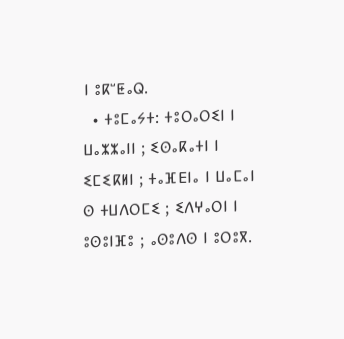ⵏ ⵓⴽⵯⵟⴰⵕ.
  • ⵜⵓⵎⴰⵢⵜ: ⵜⵓⵔⴰⵔⵉⵏ ⵏ ⵡⴰⵣⵣⴰⵏⵏ ; ⵉⵙⴰⴽⴰⵜⵏ ⵏ ⵉⵎⵉⴽⵍⵏ ; ⵜⴰⴼⴹⵏⴰ ⵏ ⵡⴰⵎⴰⵏ ⵙ ⵜⵡⴷⵔⵎⵉ ; ⵉⴷⵖⴰⵔⵏ ⵏ ⵓⵙⵓⵏⴼⵓ ; ⴰⵙⵓⴷⵙ ⵏ ⵓⵔⵓⴳ.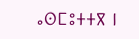ⴰⵙⵎⵓⵜⵜⴳ ⵏ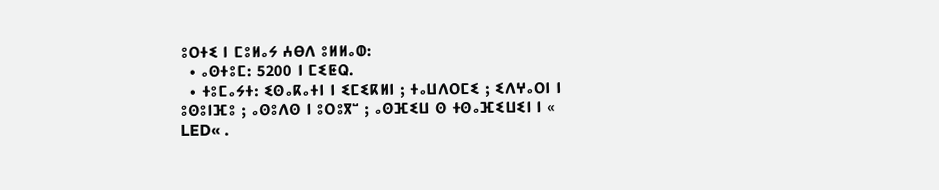ⵓⵔⵜⵉ ⵏ ⵎⵓⵍⴰⵢ ⵄⴱⴷ ⵓⵍⵍⴰⵀ:
  • ⴰⵙⵜⵓⵎ: 5200 ⵏ ⵎⵉⵟⵕ.
  • ⵜⵓⵎⴰⵢⵜ: ⵉⵙⴰⴽⴰⵜⵏ ⵏ ⵉⵎⵉⴽⵍⵏ ; ⵜⴰⵡⴷⵔⵎⵉ ; ⵉⴷⵖⴰⵔⵏ ⵏ ⵓⵙⵓⵏⴼⵓ ; ⴰⵙⵓⴷⵙ ⵏ ⵓⵔⵓⴳⵯ ; ⴰⵙⴼⵉⵡ ⵙ ⵜⵙⴰⴼⵉⵡⵉⵏ ⵏ « LED« .